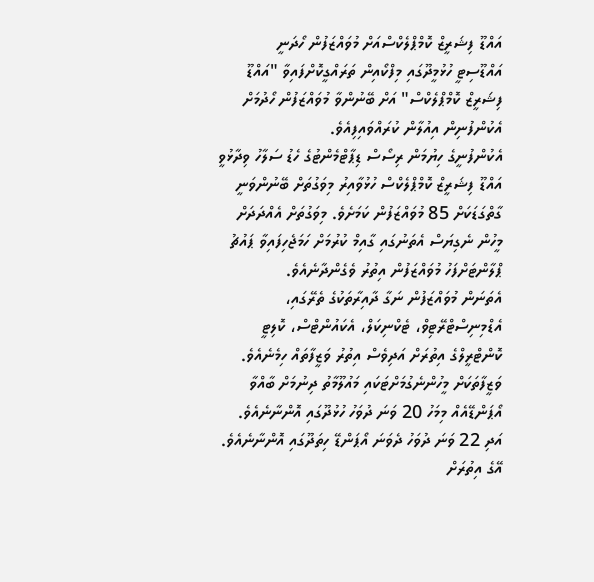އައްޑޫ ފިޝަރީޒް ކޮމްޕްލެކްސްއަށް މުވައްޒަފުން ހޯދަނީ
އައްޑޫސިޓީ ހުޅުމީދޫގައި މިފްކޯއިން ތަރައްގީކޮށްފައިވާ "އައްޑޫ ފިޝަރީޒް ކޮމްޕްލެކްސް" އަށް ބޭނުންވާ މުވައްޒަފުން ހޯދުމަށް އެކުންފުނިން އިއުލާން ކުރައްވައިފިއެވެ.
އެކުންފުނީގެ ހިޔުމަން ރިސޯސް ޑިޕާޓްމެންޓުގެ ހެޑު ސަލާހު ވިދާޅުވީ އައްޑޫ ފިޝަރީޒް ކޮމްޕްލެކްސް ހުޅުވާއިރު މިވަގުތަށް ބޭނުންވަނީ ގާތްގަޑަކަށް 85 މުވައްޒަފުން ކަމަށެވެ. މިވަގުތަށް އެއްދަދަށް މީހުން ނެގިޔަސް އެތަނުގައި ގާއިމް ކުރުމަށް ހަމަޖެހިފައިވާ ޕައުޗު ޕްލާންޓަށްފަހު މުވައްޒަފުން އިތުރު ވެގެންދާނެއެވެ.
އެތަނަން މުވައްޒަފުން ނަގާ ދާއިރާތަކުގެ ތެރޭގައި، އެޑްމިނިސްޓްރޭޓިވް، ޓެކްނިކަލް، އެކައުންޓްސް، ކޮލިޓީ ކޮންޓްރީލްގެ އިތުރަށް އަދިވެސް އިތުރު ވަޒީފާތައް ހިމެނެއެވެ.
ވަޒީފާތަކަށް މީހުންނެގުމަށްޓަކައި މައުލޫމާތު ދިނުމަށް ބާއްވާ އޯޕަންޑޭއެއް މިމަހު 20 ވަނަ ދުވަހު ހުޅުދޫގައި އޮންނާނެއެވެ. އަދި 22 ވަނަ ދުވަހު ދެވަނަ އޯޕަންޑޭ ހިތަދޫގައި އޮންނާނެއެވެ. އޭގެ އިތުރަށް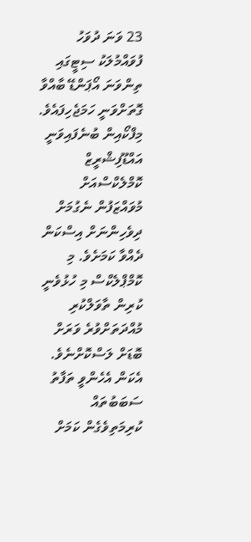23 ވަނަ ދުވަހު ފުވައްމުލަކު ސިޓީގައި ތިންވަނަ އޯޕަންޑޭ ބާއްވާ ގޮތަށްވަނީ ހަމަޖެހިފައެވެ.
މިފްކޯއިން ބުނެފައިވަނީ އައްޑޫފިޝްރީޒް ކޮމްލެކްސްއަށް މުވައްޒަފުން ނެގުމަށް ދިވެހިންނަށް އިސްކަން ދެއްވާ ކަމަށެވެ. މި ކޮމްޕްލެކްސް މި ހުޅުވެނީ ކުރިން ތާވަލްކުރި މުއްދަތަށްވުރެ ވަރަށް ބޮޑަށް ލަސްކޮށްނެވެ. އެކަން އެހެންވީ ތަފާތު ސަބަބުތައް ކުރިމަތިވެގެން ކަމަށް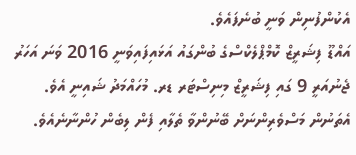އެކުންފުނިން ވަނީ ބުނެފައެވެ.
އައްޑޫ ފިޝަރީޒް ކޮމްޕްލެކްސްގެ ބުންގައު އަޅައިފައިވަނީ 2016 ވަނަ އަހަރު ޖެނުއަރީ 9 ގައި ފިޝަރީޒް މިނިސްޓަރ ޑރ. މުހައްމަދު ޝައިނީ އެވެ.
އެތަނުން މަސްވެރިންނަށް ބޭނުންވާ ތެލާއި ފެން ލިބެން ހުންނާނެއެވެ.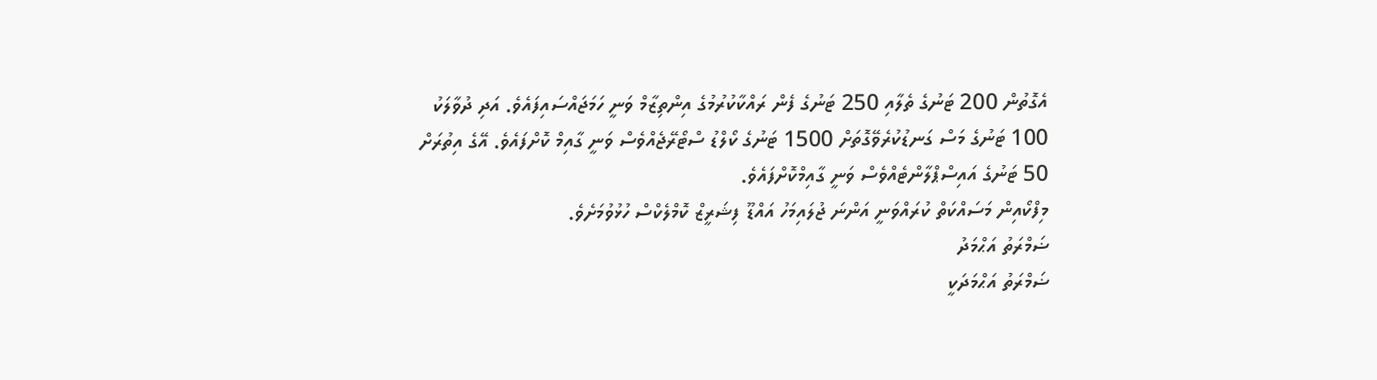އެގޮތުން 200 ޓަނުގެ ތެލާއި 250 ޓަނުގެ ފެން ރައްކާކުރުމުގެ އިންތިޒާމް ވަނީ ހަމަޖައްސައިފައެވެ. އަދި ދުވާލަކު 100 ޓަނުގެ މަސް ގަނޑުކުރެވޭގޮތަށް 1500 ޓަނުގެ ކޯލްޑު ސްޓޯރޭޖެއްވެސް ވަނީ ގާއިމް ކޮށްފައެވެ. އޭގެ އިތުރަށް 50 ޓަނުގެ އައިސްޕްލާންޓެއްވެސް ވަނީ ގާއިމްކޮށްފައެވެ.
މިފްކޯއިން މަސައްކަތް ކުރައްވަނީ އަންނަ ޖުލައިމަހު އައްޑޫ ފިޝަރީޒް ކޮމްލެކްސް ހުޅުވުމަށެވެ.
ޟަމްރަތު އަޙްމަދު
ޟަމްރަތު އަޙްމަދަކީ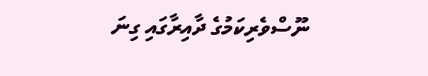ނޫސްވެރިކަމުގެ ދާއިރާގައި ގިނަ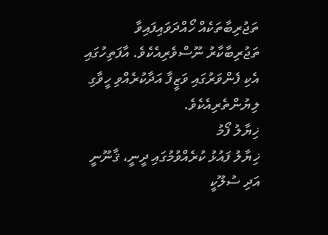ތަޖުރިބާތަކެއް ހޯއްދަވައިފައިވާ ތަޖުރިބާކާރު ނޫސްވެރިއެކެވެ. އާފަތިހުގައި އެކި ފެންވަރުގައި ވަޒީފާ އަދާކުރެއްވި ހީވާގި ލިޔުންތެރިއެކެވެ.
ޚިޔާލު ފޯމު
ޚިޔާލު ފައުޅު ކުރެއްވުމުގައި ދީނީ، ޤާނޫނީ އަދި ސުލޫކީ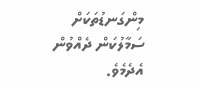މިންގަނޑުތަކަށް ސަމާލުކަން ދެއްވުން އެދެމެވެ.